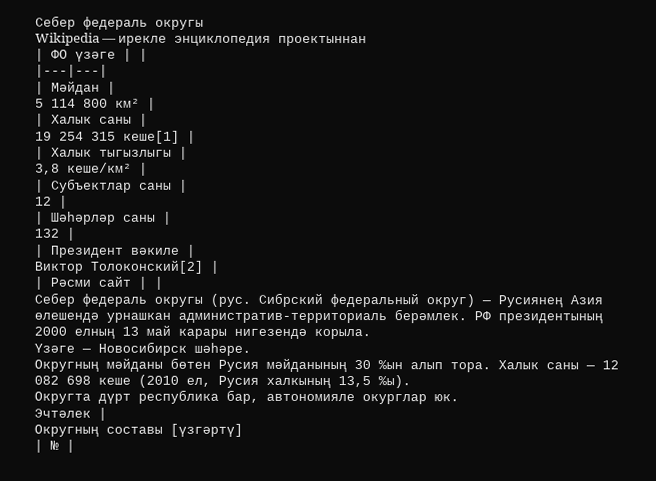Себер федераль округы
Wikipedia — ирекле энциклопедия проектыннан
| ФО үзәге | |
|---|---|
| Мәйдан |
5 114 800 км² |
| Халык саны |
19 254 315 кеше[1] |
| Халык тыгызлыгы |
3,8 кеше/км² |
| Субъектлар саны |
12 |
| Шәһәрләр саны |
132 |
| Президент вәкиле |
Виктор Толоконский[2] |
| Рәсми сайт | |
Себер федераль округы (рус. Сибрский федеральный округ) — Русиянең Азия өлешендә урнашкан административ-территориаль берәмлек. РФ президентының 2000 елның 13 май карары нигезендә корыла.
Үзәге — Новосибирск шәһәре.
Округның мәйданы бөтен Русия мәйданының 30 %ын алып тора. Халык саны — 12 082 698 кеше (2010 ел, Русия халкының 13,5 %ы).
Округта дүрт республика бар, автономияле окурглар юк.
Эчтәлек |
Округның составы [үзгәртү]
| № |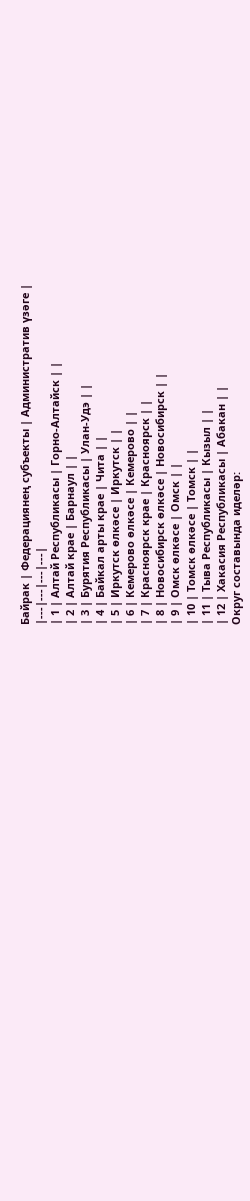Байрак | Федерациянең субъекты | Административ үзәге |
|---|---|---|---|
| 1 | Алтай Республикасы | Горно-Алтайск | |
| 2 | Алтай крае | Барнаул | |
| 3 | Бурятия Республикасы | Улан-Удэ | |
| 4 | Байкал арты крае | Чита | |
| 5 | Иркутск өлкәсе | Иркутск | |
| 6 | Кемерово өлкәсе | Кемерово | |
| 7 | Красноярск крае | Красноярск | |
| 8 | Новосибирск өлкәсе | Новосибирск | |
| 9 | Омск өлкәсе | Омск | |
| 10 | Томск өлкәсе | Томск | |
| 11 | Тыва Республикасы | Кызыл | |
| 12 | Хакасия Республикасы | Абакан | |
Округ составында иделәр: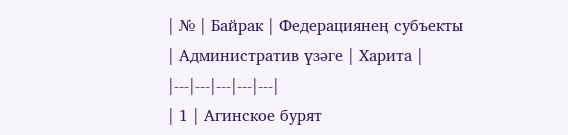| № | Байрак | Федерациянең субъекты | Административ үзәге | Харита |
|---|---|---|---|---|
| 1 | Агинское бурят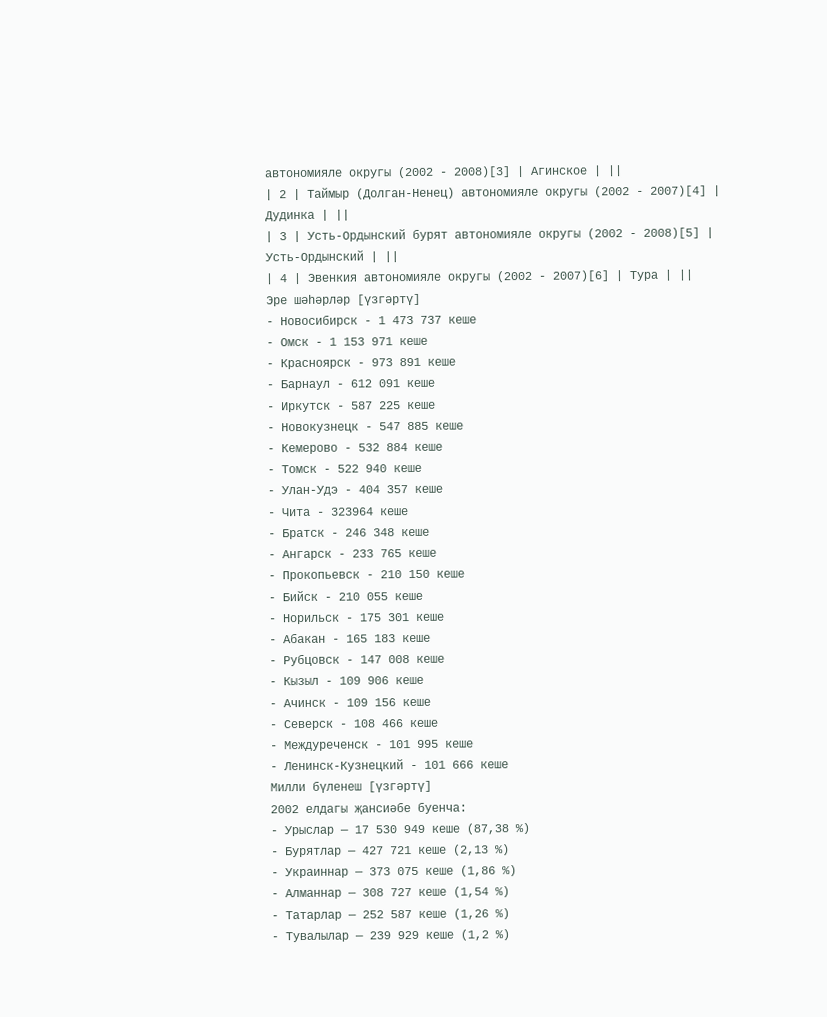автономияле округы (2002 - 2008)[3] | Агинское | ||
| 2 | Таймыр (Долган-Ненец) автономияле округы (2002 - 2007)[4] | Дудинка | ||
| 3 | Усть-Ордынский бурят автономияле округы (2002 - 2008)[5] | Усть-Ордынский | ||
| 4 | Эвенкия автономияле округы (2002 - 2007)[6] | Тура | ||
Эре шәһәрләр [үзгәртү]
- Новосибирск - 1 473 737 кеше
- Омск - 1 153 971 кеше
- Красноярск - 973 891 кеше
- Барнаул - 612 091 кеше
- Иркутск - 587 225 кеше
- Новокузнецк - 547 885 кеше
- Кемерово - 532 884 кеше
- Томск - 522 940 кеше
- Улан-Удэ - 404 357 кеше
- Чита - 323964 кеше
- Братск - 246 348 кеше
- Ангарск - 233 765 кеше
- Прокопьевск - 210 150 кеше
- Бийск - 210 055 кеше
- Норильск - 175 301 кеше
- Абакан - 165 183 кеше
- Рубцовск - 147 008 кеше
- Кызыл - 109 906 кеше
- Ачинск - 109 156 кеше
- Северск - 108 466 кеше
- Междуреченск - 101 995 кеше
- Ленинск-Кузнецкий - 101 666 кеше
Милли бүленеш [үзгәртү]
2002 елдагы җансиәбе буенча:
- Урыслар — 17 530 949 кеше (87,38 %)
- Бурятлар — 427 721 кеше (2,13 %)
- Украиннар — 373 075 кеше (1,86 %)
- Алманнар — 308 727 кеше (1,54 %)
- Татарлар — 252 587 кеше (1,26 %)
- Тувалылар — 239 929 кеше (1,2 %)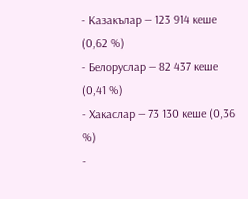- Казакълар — 123 914 кеше (0,62 %)
- Белоруслар — 82 437 кеше (0,41 %)
- Хакаслар — 73 130 кеше (0,36 %)
-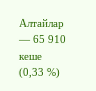Алтайлар — 65 910 кеше (0,33 %)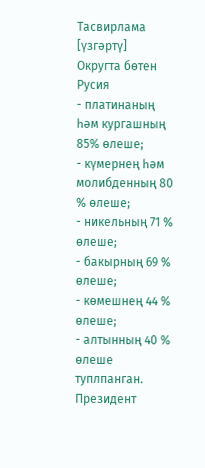Тасвирлама [үзгәртү]
Округта бөтен Русия
- платинаның һәм кургашның 85% өлеше;
- күмернең һәм молибденның 80 % өлеше;
- никельның 71 % өлеше;
- бакырның 69 % өлеше;
- көмешнең 44 % өлеше;
- алтынның 40 % өлеше
туплпанган.
Президент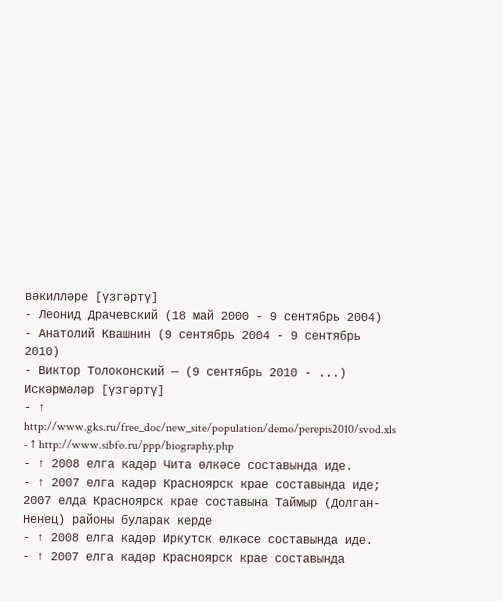вәкилләре [үзгәртү]
- Леонид Драчевский (18 май 2000 - 9 сентябрь 2004)
- Анатолий Квашнин (9 сентябрь 2004 - 9 сентябрь 2010)
- Виктор Толоконский — (9 сентябрь 2010 - ...)
Искәрмәләр [үзгәртү]
- ↑ http://www.gks.ru/free_doc/new_site/population/demo/perepis2010/svod.xls
- ↑ http://www.sibfo.ru/ppp/biography.php
- ↑ 2008 елга кадәр Чита өлкәсе составында иде.
- ↑ 2007 елга кадәр Красноярск крае составында иде; 2007 елда Красноярск крае составына Таймыр (Долган-Ненец) районы буларак керде
- ↑ 2008 елга кадәр Иркутск өлкәсе составында иде.
- ↑ 2007 елга кадәр Красноярск крае составында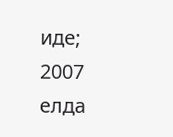иде; 2007 елда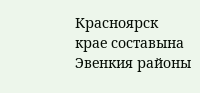Красноярск крае составына Эвенкия районы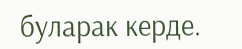буларак керде.